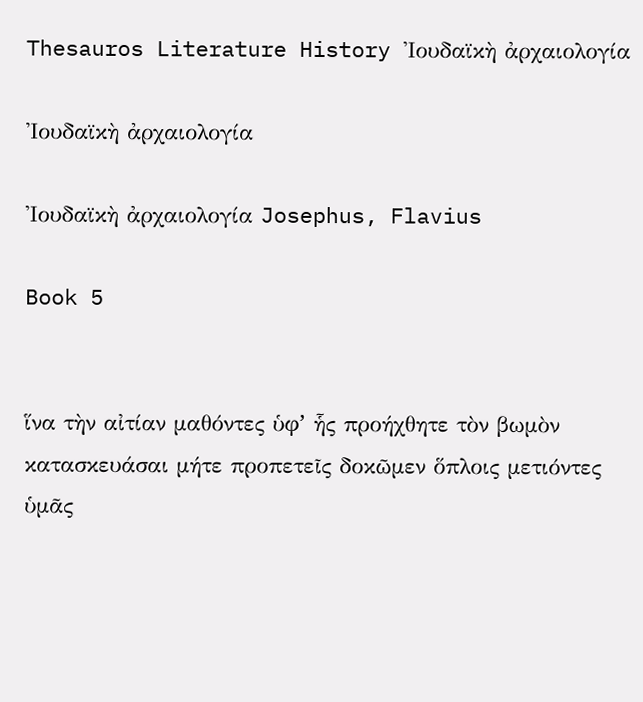Thesauros Literature History Ἰουδαϊκὴ ἀρχαιολογία

Ἰουδαϊκὴ ἀρχαιολογία

Ἰουδαϊκὴ ἀρχαιολογία Josephus, Flavius

Book 5


ἵνα τὴν αἰτίαν μαθόντες ὑφʼ ἧς προήχθητε τὸν βωμὸν κατασκευάσαι μήτε προπετεῖς δοκῶμεν ὅπλοις μετιόντες ὑμᾶς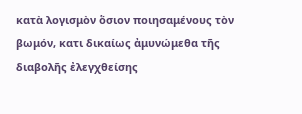κατὰ λογισμὸν ὅσιον ποιησαμένους τὸν βωμόν, κατι δικαίως ἀμυνώμεθα τῆς διαβολῆς ἐλεγχθείσης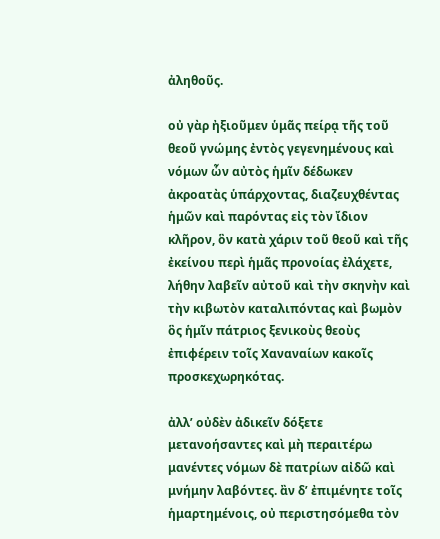ἀληθοῦς.

οὐ γὰρ ἠξιοῦμεν ὑμᾶς πείρᾳ τῆς τοῦ θεοῦ γνώμης ἐντὸς γεγενημένους καὶ νόμων ὧν αὐτὸς ἡμῖν δέδωκεν ἀκροατὰς ὑπάρχοντας, διαζευχθέντας ἡμῶν καὶ παρόντας εἰς τὸν ἴδιον κλῆρον, ὃν κατὰ χάριν τοῦ θεοῦ καὶ τῆς ἐκείνου περὶ ἡμᾶς προνοίας ἐλάχετε, λήθην λαβεῖν αὐτοῦ καὶ τὴν σκηνὴν καὶ τὴν κιβωτὸν καταλιπόντας καὶ βωμὸν ὃς ἡμῖν πάτριος ξενικοὺς θεοὺς ἐπιφέρειν τοῖς Χαναναίων κακοῖς προσκεχωρηκότας.

ἀλλʼ οὐδὲν ἀδικεῖν δόξετε μετανοήσαντες καὶ μὴ περαιτέρω μανέντες νόμων δὲ πατρίων αἰδῶ καὶ μνήμην λαβόντες. ἂν δʼ ἐπιμένητε τοῖς ἡμαρτημένοις, οὐ περιστησόμεθα τὸν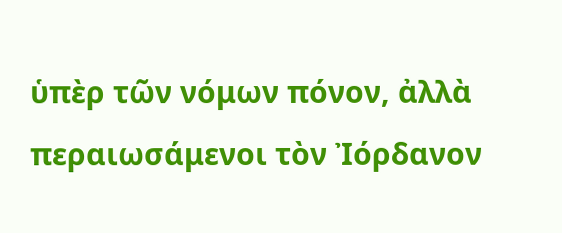ὑπὲρ τῶν νόμων πόνον, ἀλλὰ περαιωσάμενοι τὸν Ἰόρδανον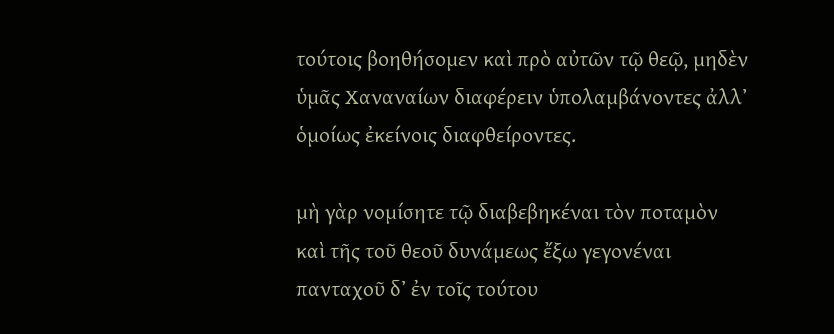τούτοις βοηθήσομεν καὶ πρὸ αὐτῶν τῷ θεῷ, μηδὲν ὑμᾶς Χαναναίων διαφέρειν ὑπολαμβάνοντες ἀλλʼ ὁμοίως ἐκείνοις διαφθείροντες.

μὴ γὰρ νομίσητε τῷ διαβεβηκέναι τὸν ποταμὸν καὶ τῆς τοῦ θεοῦ δυνάμεως ἔξω γεγονέναι πανταχοῦ δʼ ἐν τοῖς τούτου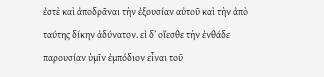ἐστὲ καὶ ἀποδρᾶναι τὴν ἐξουσίαν αὐτοῦ καὶ τὴν ἀπὸ ταύτης δίκην ἀδύνατον. εἰ δʼ οἴεσθε τὴν ἐνθάδε παρουσίαν ὑμῖν ἐμπόδιον εἶναι τοῦ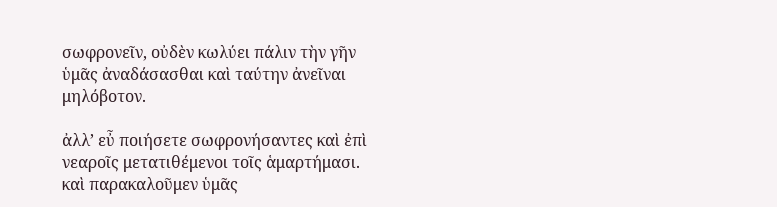σωφρονεῖν, οὐδὲν κωλύει πάλιν τὴν γῆν ὑμᾶς ἀναδάσασθαι καὶ ταύτην ἀνεῖναι μηλόβοτον.

ἀλλʼ εὖ ποιήσετε σωφρονήσαντες καὶ ἐπὶ νεαροῖς μετατιθέμενοι τοῖς ἁμαρτήμασι. καὶ παρακαλοῦμεν ὑμᾶς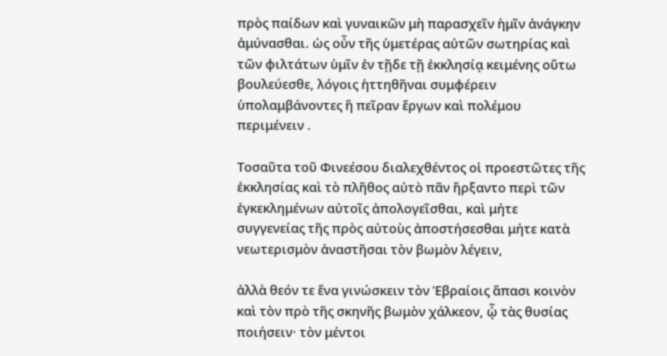πρὸς παίδων καὶ γυναικῶν μὴ παρασχεῖν ἡμῖν ἀνάγκην ἀμύνασθαι. ὡς οὖν τῆς ὑμετέρας αὐτῶν σωτηρίας καὶ τῶν φιλτάτων ὑμῖν ἐν τῇδε τῇ ἐκκλησίᾳ κειμένης οὕτω βουλεύεσθε, λόγοις ἡττηθῆναι συμφέρειν ὑπολαμβάνοντες ἢ πεῖραν ἔργων καὶ πολέμου περιμένειν .

Τοσαῦτα τοῦ Φινεέσου διαλεχθέντος οἱ προεστῶτες τῆς ἐκκλησίας καὶ τὸ πλῆθος αὐτὸ πᾶν ἤρξαντο περὶ τῶν ἐγκεκλημένων αὐτοῖς ἀπολογεῖσθαι, καὶ μήτε συγγενείας τῆς πρὸς αὐτοὺς ἀποστήσεσθαι μήτε κατὰ νεωτερισμὸν ἀναστῆσαι τὸν βωμὸν λέγειν,

ἀλλὰ θεόν τε ἕνα γινώσκειν τὸν Ἑβραίοις ἅπασι κοινὸν καὶ τὸν πρὸ τῆς σκηνῆς βωμὸν χάλκεον, ᾧ τὰς θυσίας ποιήσειν· τὸν μέντοι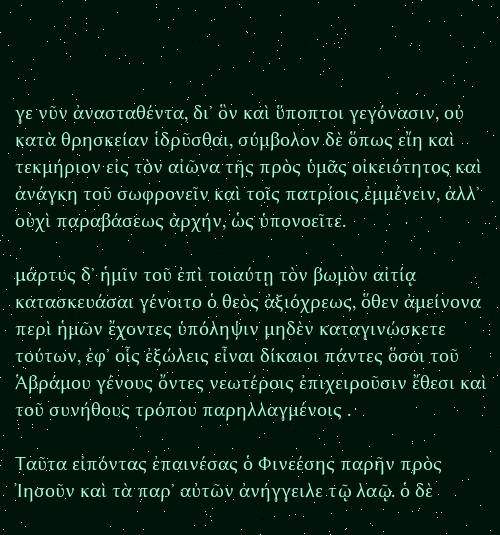γε νῦν ἀνασταθέντα, διʼ ὃν καὶ ὕποπτοι γεγόνασιν, οὐ κατὰ θρησκείαν ἱδρῦσθαι, σύμβολον δὲ ὅπως εἴη καὶ τεκμήριον εἰς τὸν αἰῶνα τῆς πρὸς ὑμᾶς οἰκειότητος καὶ ἀνάγκη τοῦ σωφρονεῖν καὶ τοῖς πατρίοις ἐμμένειν, ἀλλʼ οὐχὶ παραβάσεως ἀρχήν, ὡς ὑπονοεῖτε.

μάρτυς δʼ ἡμῖν τοῦ ἐπὶ τοιαύτῃ τὸν βωμὸν αἰτίᾳ κατασκευάσαι γένοιτο ὁ θεὸς ἀξιόχρεως, ὅθεν ἀμείνονα περὶ ἡμῶν ἔχοντες ὑπόληψιν μηδὲν καταγινώσκετε τούτων, ἐφʼ οἷς ἐξώλεις εἶναι δίκαιοι πάντες ὅσοι τοῦ Ἁβράμου γένους ὄντες νεωτέροις ἐπιχειροῦσιν ἔθεσι καὶ τοῦ συνήθους τρόπου παρηλλαγμένοις .

Ταῦτα εἰπόντας ἐπαινέσας ὁ Φινεέσης παρῆν πρὸς Ἰησοῦν καὶ τὰ παρʼ αὐτῶν ἀνήγγειλε τῷ λαῷ. ὁ δὲ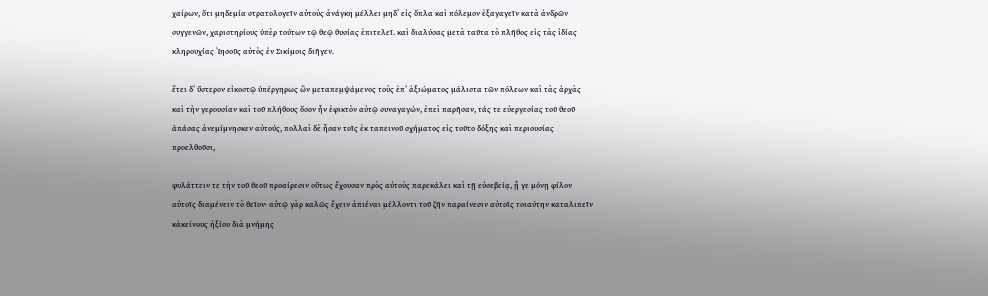χαίρων, ὅτι μηδεμία στρατολογεῖν αὐτοὺς ἀνάγκη μέλλει μηδʼ εἰς ὅπλα καὶ πόλεμον ἐξαγαγεῖν κατὰ ἀνδρῶν συγγενῶν, χαριστηρίους ὑπὲρ τούτων τῷ θεῷ θυσίας ἐπιτελεῖ. καὶ διαλύσας μετὰ ταῦτα τὸ πλῆθος εἰς τὰς ἰδίας κληρουχίας Ἰησοῦς αὐτὸς ἐν Σικίμοις διῆγεν.

ἔτει δʼ ὕστερον εἰκοστῷ ὑπέργηρως ὢν μεταπεμψάμενος τοὺς ἐπʼ ἀξιώματος μάλιστα τῶν πόλεων καὶ τὰς ἀρχὰς καὶ τὴν γερουσίαν καὶ τοῦ πλήθους ὅσον ἦν ἐφικτὸν αὐτῷ συναγαγών, ἐπεὶ παρῆσαν, τάς τε εὐεργεσίας τοῦ θεοῦ ἁπάσας ἀνεμίμνησκεν αὐτούς, πολλαὶ δὲ ἦσαν τοῖς ἐκ ταπεινοῦ σχήματος εἰς τοῦτο δόξης καὶ περιουσίας προελθοῦσι,

φυλάττειν τε τὴν τοῦ θεοῦ προαίρεσιν οὕτως ἔχουσαν πρὸς αὐτοὺς παρεκάλει καὶ τῇ εὐσεβείᾳ, ᾗ γε μόνῃ φίλον αὐτοῖς διαμένειν τὸ θεῖον· αὐτῷ γὰρ καλῶς ἔχειν ἀπιέναι μέλλοντι τοῦ ζῆν παραίνεσιν αὐτοῖς τοιαύτην καταλιπεῖν κἀκείνους ἠξίου διὰ μνήμης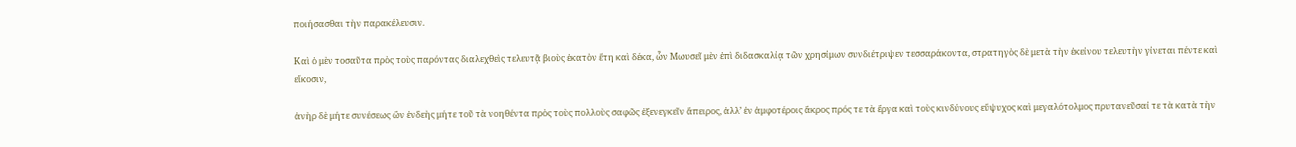ποιήσασθαι τὴν παρακέλευσιν.

Καὶ ὁ μὲν τοσαῦτα πρὸς τοὺς παρόντας διαλεχθεὶς τελευτᾷ βιοὺς ἑκατὸν ἔτη καὶ δέκα, ὧν Μωυσεῖ μὲν ἐπὶ διδασκαλίᾳ τῶν χρησίμων συνδιέτριψεν τεσσαράκοντα, στρατηγὸς δὲ μετὰ τὴν ἐκείνου τελευτὴν γίνεται πέντε καὶ εἴκοσιν,

ἀνὴρ δὲ μήτε συνέσεως ὢν ἐνδεὴς μήτε τοῦ τὰ νοηθέντα πρὸς τοὺς πολλοὺς σαφῶς ἐξενεγκεῖν ἄπειρος, ἀλλʼ ἐν ἀμφοτέροις ἄκρος πρός τε τὰ ἔργα καὶ τοὺς κινδύνους εὔψυχος καὶ μεγαλότολμος πρυτανεῦσαί τε τὰ κατὰ τὴν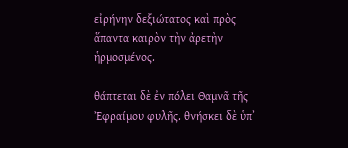εἰρήνην δεξιώτατος καὶ πρὸς ἅπαντα καιρὸν τὴν ἀρετὴν ἡρμοσμένος.

θάπτεται δὲ ἐν πόλει Θαμνᾶ τῆς Ἐφραίμου φυλῆς. θνήσκει δὲ ὑπʼ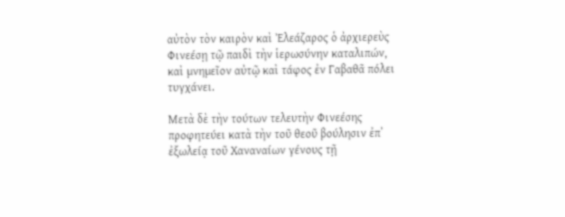αὐτὸν τὸν καιρὸν καὶ Ἐλεάζαρος ὁ ἀρχιερεὺς Φινεέσῃ τῷ παιδὶ τὴν ἱερωσύνην καταλιπών, καὶ μνημεῖον αὐτῷ καὶ τάφος ἐν Γαβαθᾶ πόλει τυγχάνει.

Μετὰ δὲ τὴν τούτων τελευτὴν Φινεέσης προφητεύει κατὰ τὴν τοῦ θεοῦ βούλησιν ἐπʼ ἐξωλείᾳ τοῦ Χαναναίων γένους τῇ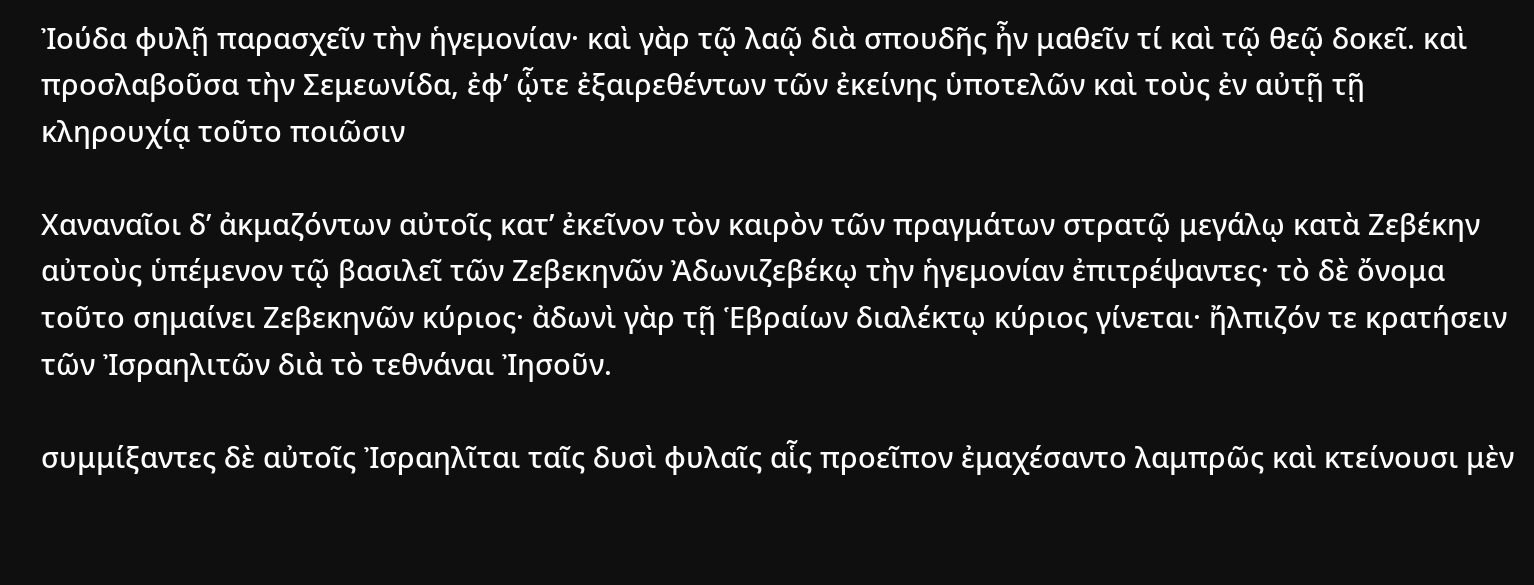Ἰούδα φυλῇ παρασχεῖν τὴν ἡγεμονίαν· καὶ γὰρ τῷ λαῷ διὰ σπουδῆς ἦν μαθεῖν τί καὶ τῷ θεῷ δοκεῖ. καὶ προσλαβοῦσα τὴν Σεμεωνίδα, ἐφʼ ᾧτε ἐξαιρεθέντων τῶν ἐκείνης ὑποτελῶν καὶ τοὺς ἐν αὐτῇ τῇ κληρουχίᾳ τοῦτο ποιῶσιν

Χαναναῖοι δʼ ἀκμαζόντων αὐτοῖς κατʼ ἐκεῖνον τὸν καιρὸν τῶν πραγμάτων στρατῷ μεγάλῳ κατὰ Ζεβέκην αὐτοὺς ὑπέμενον τῷ βασιλεῖ τῶν Ζεβεκηνῶν Ἀδωνιζεβέκῳ τὴν ἡγεμονίαν ἐπιτρέψαντες· τὸ δὲ ὄνομα τοῦτο σημαίνει Ζεβεκηνῶν κύριος· ἀδωνὶ γὰρ τῇ Ἑβραίων διαλέκτῳ κύριος γίνεται· ἤλπιζόν τε κρατήσειν τῶν Ἰσραηλιτῶν διὰ τὸ τεθνάναι Ἰησοῦν.

συμμίξαντες δὲ αὐτοῖς Ἰσραηλῖται ταῖς δυσὶ φυλαῖς αἷς προεῖπον ἐμαχέσαντο λαμπρῶς καὶ κτείνουσι μὲν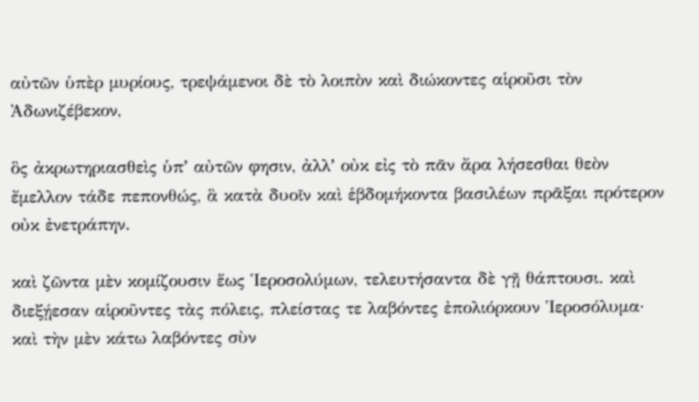αὐτῶν ὑπὲρ μυρίους, τρεψάμενοι δὲ τὸ λοιπὸν καὶ διώκοντες αἱροῦσι τὸν Ἀδωνιζέβεκον,

ὃς ἀκρωτηριασθεὶς ὑπʼ αὐτῶν φησιν, ἀλλʼ οὐκ εἰς τὸ πᾶν ἄρα λήσεσθαι θεὸν ἔμελλον τάδε πεπονθώς, ἃ κατὰ δυοῖν καὶ ἑβδομήκοντα βασιλέων πρᾶξαι πρότερον οὐκ ἐνετράπην.

καὶ ζῶντα μὲν κομίζουσιν ἕως Ἱεροσολύμων, τελευτήσαντα δὲ γῇ θάπτουσι. καὶ διεξῄεσαν αἱροῦντες τὰς πόλεις, πλείστας τε λαβόντες ἐπολιόρκουν Ἱεροσόλυμα· καὶ τὴν μὲν κάτω λαβόντες σὺν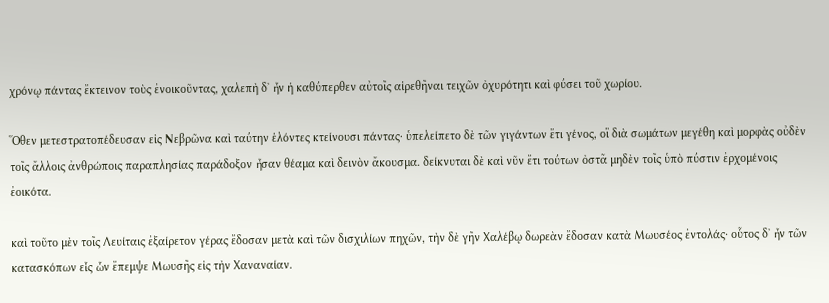χρόνῳ πάντας ἔκτεινον τοὺς ἐνοικοῦντας, χαλεπὴ δʼ ἦν ἡ καθύπερθεν αὐτοῖς αἱρεθῆναι τειχῶν ὀχυρότητι καὶ φύσει τοῦ χωρίου.

Ὅθεν μετεστρατοπέδευσαν εἰς Νεβρῶνα καὶ ταύτην ἑλόντες κτείνουσι πάντας· ὑπελείπετο δὲ τῶν γιγάντων ἔτι γένος, οἳ διὰ σωμάτων μεγέθη καὶ μορφὰς οὐδὲν τοῖς ἄλλοις ἀνθρώποις παραπλησίας παράδοξον ἦσαν θέαμα καὶ δεινὸν ἄκουσμα. δείκνυται δὲ καὶ νῦν ἔτι τούτων ὀστᾶ μηδὲν τοῖς ὑπὸ πύστιν ἐρχομένοις ἐοικότα.

καὶ τοῦτο μὲν τοῖς Λευίταις ἐξαίρετον γέρας ἔδοσαν μετὰ καὶ τῶν δισχιλίων πηχῶν, τὴν δὲ γῆν Χαλέβῳ δωρεὰν ἔδοσαν κατὰ Μωυσέος ἐντολάς· οὗτος δʼ ἦν τῶν κατασκόπων εἷς ὧν ἔπεμψε Μωυσῆς εἰς τὴν Χαναναίαν.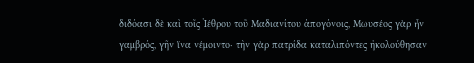διδόασι δὲ καὶ τοῖς Ἰέθρου τοῦ Μαδιανίτου ἀπογόνοις, Μωυσέος γὰρ ἦν γαμβρός, γῆν ἵνα νέμοιντο· τὴν γὰρ πατρίδα καταλιπόντες ἠκολούθησαν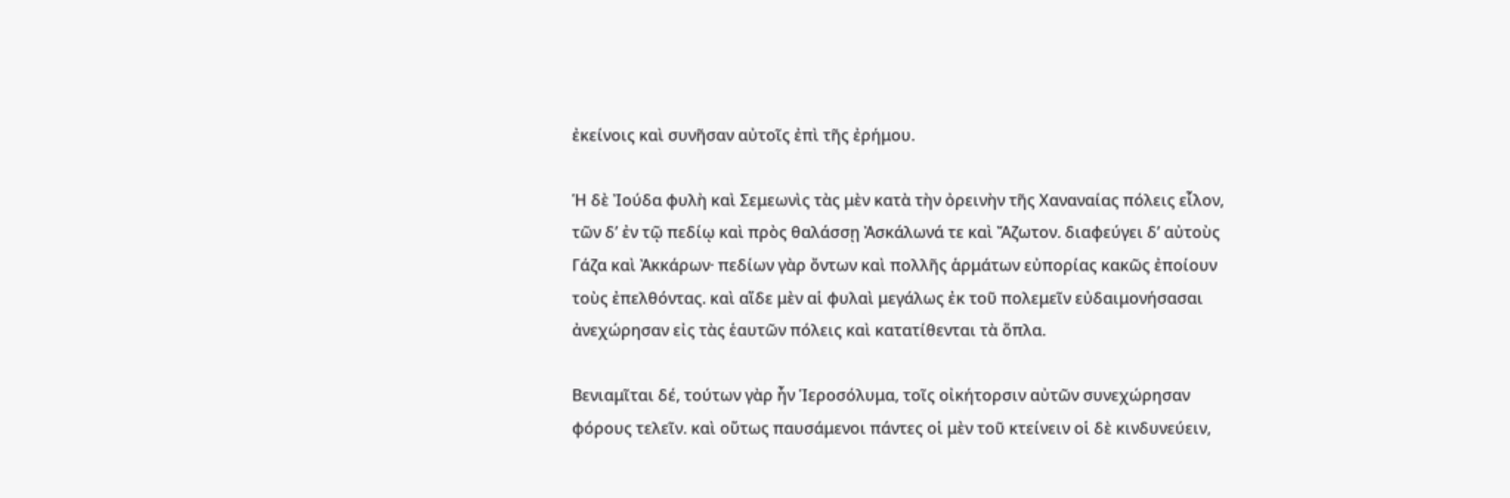ἐκείνοις καὶ συνῆσαν αὐτοῖς ἐπὶ τῆς ἐρήμου.

Ἡ δὲ Ἰούδα φυλὴ καὶ Σεμεωνὶς τὰς μὲν κατὰ τὴν ὀρεινὴν τῆς Χαναναίας πόλεις εἷλον, τῶν δʼ ἐν τῷ πεδίῳ καὶ πρὸς θαλάσσῃ Ἀσκάλωνά τε καὶ Ἄζωτον. διαφεύγει δʼ αὐτοὺς Γάζα καὶ Ἀκκάρων· πεδίων γὰρ ὄντων καὶ πολλῆς ἁρμάτων εὐπορίας κακῶς ἐποίουν τοὺς ἐπελθόντας. καὶ αἵδε μὲν αἱ φυλαὶ μεγάλως ἐκ τοῦ πολεμεῖν εὐδαιμονήσασαι ἀνεχώρησαν εἰς τὰς ἑαυτῶν πόλεις καὶ κατατίθενται τὰ ὅπλα.

Βενιαμῖται δέ, τούτων γὰρ ἦν Ἱεροσόλυμα, τοῖς οἰκήτορσιν αὐτῶν συνεχώρησαν φόρους τελεῖν. καὶ οὕτως παυσάμενοι πάντες οἱ μὲν τοῦ κτείνειν οἱ δὲ κινδυνεύειν,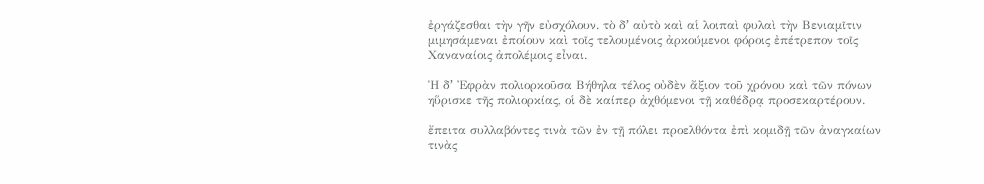ἐργάζεσθαι τὴν γῆν εὐσχόλουν. τὸ δʼ αὐτὸ καὶ αἱ λοιπαὶ φυλαὶ τὴν Βενιαμῖτιν μιμησάμεναι ἐποίουν καὶ τοῖς τελουμένοις ἀρκούμενοι φόροις ἐπέτρεπον τοῖς Χαναναίοις ἀπολέμοις εἶναι.

Ἡ δʼ Ἐφρὰν πολιορκοῦσα Βήθηλα τέλος οὐδὲν ἄξιον τοῦ χρόνου καὶ τῶν πόνων ηὕρισκε τῆς πολιορκίας, οἱ δὲ καίπερ ἀχθόμενοι τῇ καθέδρᾳ προσεκαρτέρουν.

ἔπειτα συλλαβόντες τινὰ τῶν ἐν τῇ πόλει προελθόντα ἐπὶ κομιδῇ τῶν ἀναγκαίων τινὰς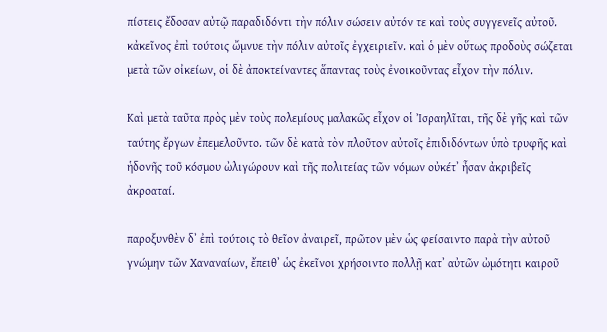πίστεις ἔδοσαν αὐτῷ παραδιδόντι τὴν πόλιν σώσειν αὐτόν τε καὶ τοὺς συγγενεῖς αὐτοῦ. κἀκεῖνος ἐπὶ τούτοις ὤμνυε τὴν πόλιν αὐτοῖς ἐγχειριεῖν. καὶ ὁ μὲν οὕτως προδοὺς σώζεται μετὰ τῶν οἰκείων, οἱ δὲ ἀποκτείναντες ἅπαντας τοὺς ἐνοικοῦντας εἶχον τὴν πόλιν.

Καὶ μετὰ ταῦτα πρὸς μὲν τοὺς πολεμίους μαλακῶς εἶχον οἱ Ἰσραηλῖται, τῆς δὲ γῆς καὶ τῶν ταύτης ἔργων ἐπεμελοῦντο. τῶν δὲ κατὰ τὸν πλοῦτον αὐτοῖς ἐπιδιδόντων ὑπὸ τρυφῆς καὶ ἡδονῆς τοῦ κόσμου ὠλιγώρουν καὶ τῆς πολιτείας τῶν νόμων οὐκέτʼ ἦσαν ἀκριβεῖς ἀκροαταί.

παροξυνθὲν δʼ ἐπὶ τούτοις τὸ θεῖον ἀναιρεῖ, πρῶτον μὲν ὡς φείσαιντο παρὰ τὴν αὐτοῦ γνώμην τῶν Χαναναίων, ἔπειθʼ ὡς ἐκεῖνοι χρήσοιντο πολλῇ κατʼ αὐτῶν ὠμότητι καιροῦ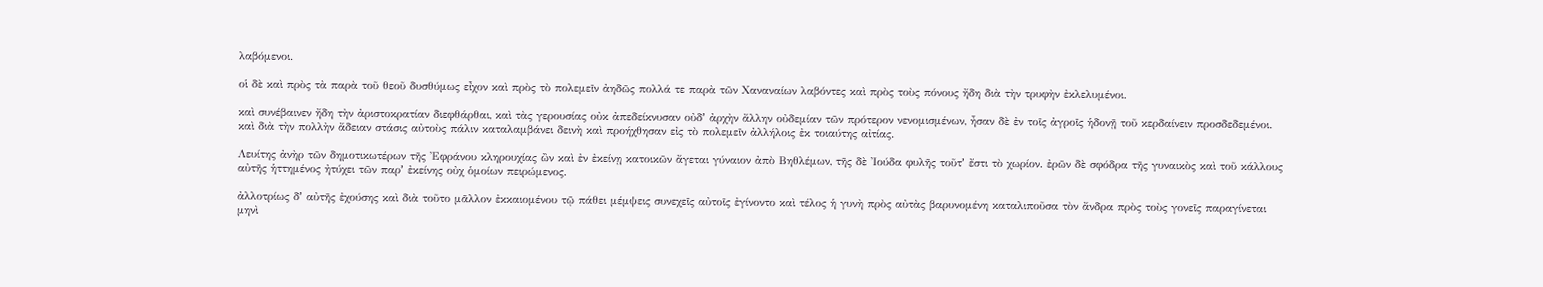λαβόμενοι.

οἱ δὲ καὶ πρὸς τὰ παρὰ τοῦ θεοῦ δυσθύμως εἶχον καὶ πρὸς τὸ πολεμεῖν ἀηδῶς πολλά τε παρὰ τῶν Χαναναίων λαβόντες καὶ πρὸς τοὺς πόνους ἤδη διὰ τὴν τρυφὴν ἐκλελυμένοι.

καὶ συνέβαινεν ἤδη τὴν ἀριστοκρατίαν διεφθάρθαι, καὶ τὰς γερουσίας οὐκ ἀπεδείκνυσαν οὐδʼ ἀρχὴν ἄλλην οὐδεμίαν τῶν πρότερον νενομισμένων, ἦσαν δὲ ἐν τοῖς ἀγροῖς ἡδονῇ τοῦ κερδαίνειν προσδεδεμένοι. καὶ διὰ τὴν πολλὴν ἄδειαν στάσις αὐτοὺς πάλιν καταλαμβάνει δεινὴ καὶ προήχθησαν εἰς τὸ πολεμεῖν ἀλλήλοις ἐκ τοιαύτης αἰτίας.

Λευίτης ἀνὴρ τῶν δημοτικωτέρων τῆς Ἐφράνου κληρουχίας ὢν καὶ ἐν ἐκείνῃ κατοικῶν ἄγεται γύναιον ἀπὸ Βηθλέμων, τῆς δὲ Ἰούδα φυλῆς τοῦτʼ ἔστι τὸ χωρίον. ἐρῶν δὲ σφόδρα τῆς γυναικὸς καὶ τοῦ κάλλους αὐτῆς ἡττημένος ἠτύχει τῶν παρʼ ἐκείνης οὐχ ὁμοίων πειρώμενος.

ἀλλοτρίως δʼ αὐτῆς ἐχούσης καὶ διὰ τοῦτο μᾶλλον ἐκκαιομένου τῷ πάθει μέμψεις συνεχεῖς αὐτοῖς ἐγίνοντο καὶ τέλος ἡ γυνὴ πρὸς αὐτὰς βαρυνομένη καταλιποῦσα τὸν ἄνδρα πρὸς τοὺς γονεῖς παραγίνεται μηνὶ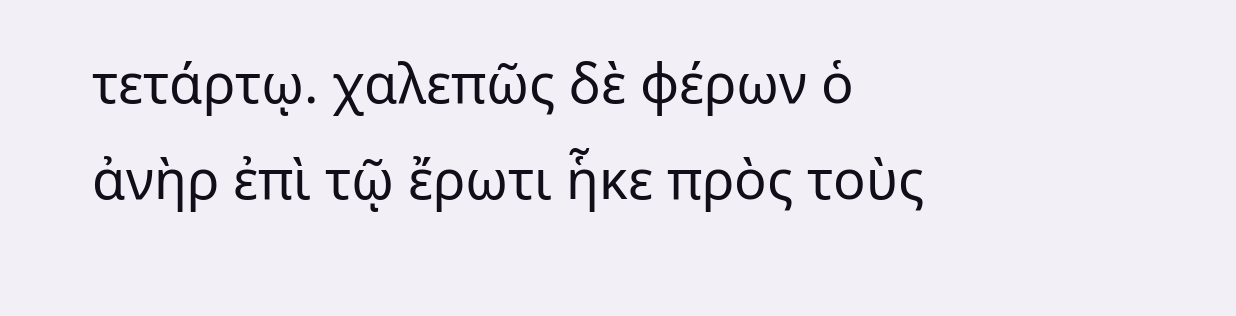τετάρτῳ. χαλεπῶς δὲ φέρων ὁ ἀνὴρ ἐπὶ τῷ ἔρωτι ἧκε πρὸς τοὺς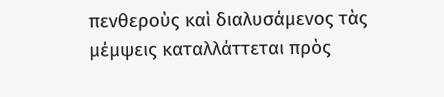πενθεροὺς καὶ διαλυσάμενος τὰς μέμψεις καταλλάττεται πρὸς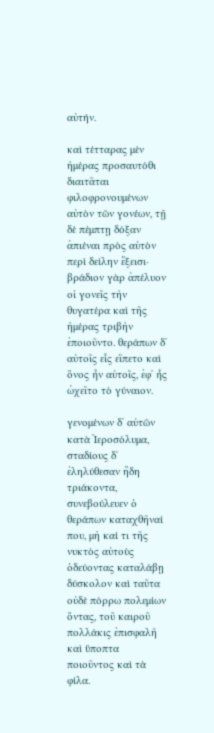αὐτήν.

καὶ τέτταρας μὲν ἡμέρας προσαυτόθι διαιτᾶται φιλοφρονουμένων αὐτὸν τῶν γονέων, τῇ δὲ πέμπτῃ δόξαν ἀπιέναι πρὸς αὑτὸν περὶ δείλην ἔξεισι· βράδιον γὰρ ἀπέλυον οἱ γονεῖς τὴν θυγατέρα καὶ τῆς ἡμέρας τριβὴν ἐποιοῦντο. θεράπων δʼ αὐτοῖς εἷς εἵπετο καὶ ὄνος ἦν αὐτοῖς, ἐφʼ ἧς ὠχεῖτο τὸ γύναιον.

γενομένων δʼ αὐτῶν κατὰ Ἱεροσόλυμα, σταδίους δʼ ἐληλύθεσαν ἤδη τριάκοντα, συνεβούλευεν ὁ θεράπων καταχθῆναί που, μὴ καί τι τῆς νυκτὸς αὐτοὺς ὁδεύοντας καταλάβῃ δύσκολον καὶ ταῦτα οὐδὲ πόρρω πολεμίων ὄντας, τοῦ καιροῦ πολλάκις ἐπισφαλῆ καὶ ὕποπτα ποιοῦντος καὶ τὰ φίλα.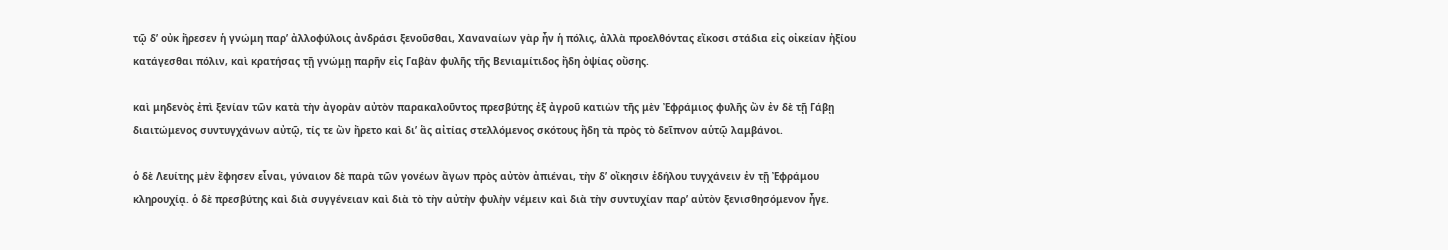τῷ δʼ οὐκ ἤρεσεν ἡ γνώμη παρʼ ἀλλοφύλοις ἀνδράσι ξενοῦσθαι, Χαναναίων γὰρ ἦν ἡ πόλις, ἀλλὰ προελθόντας εἴκοσι στάδια εἰς οἰκείαν ἠξίου κατάγεσθαι πόλιν, καὶ κρατήσας τῇ γνώμῃ παρῆν εἰς Γαβὰν φυλῆς τῆς Βενιαμίτιδος ἤδη ὀψίας οὔσης.

καὶ μηδενὸς ἐπὶ ξενίαν τῶν κατὰ τὴν ἀγορὰν αὐτὸν παρακαλοῦντος πρεσβύτης ἐξ ἀγροῦ κατιὼν τῆς μὲν Ἐφράμιος φυλῆς ὢν ἐν δὲ τῇ Γάβῃ διαιτώμενος συντυγχάνων αὐτῷ, τίς τε ὢν ἤρετο καὶ διʼ ἃς αἰτίας στελλόμενος σκότους ἤδη τὰ πρὸς τὸ δεῖπνον αὑτῷ λαμβάνοι.

ὁ δὲ Λευίτης μὲν ἔφησεν εἶναι, γύναιον δὲ παρὰ τῶν γονέων ἄγων πρὸς αὐτὸν ἀπιέναι, τὴν δʼ οἴκησιν ἐδήλου τυγχάνειν ἐν τῇ Ἐφράμου κληρουχίᾳ. ὁ δὲ πρεσβύτης καὶ διὰ συγγένειαν καὶ διὰ τὸ τὴν αὐτὴν φυλὴν νέμειν καὶ διὰ τὴν συντυχίαν παρʼ αὐτὸν ξενισθησόμενον ἦγε.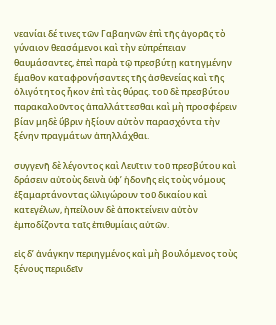νεανίαι δέ τινες τῶν Γαβαηνῶν ἐπὶ τῆς ἀγορᾶς τὸ γύναιον θεασάμενοι καὶ τὴν εὐπρέπειαν θαυμάσαντες, ἐπεὶ παρὰ τῷ πρεσβύτῃ κατηγμένην ἔμαθον καταφρονήσαντες τῆς ἀσθενείας καὶ τῆς ὀλιγότητος ἧκον ἐπὶ τὰς θύρας. τοῦ δὲ πρεσβύτου παρακαλοῦντος ἀπαλλάττεσθαι καὶ μὴ προσφέρειν βίαν μηδὲ ὕβριν ἠξίουν αὐτὸν παρασχόντα τὴν ξένην πραγμάτων ἀπηλλάχθαι.

συγγενῆ δὲ λέγοντος καὶ Λευῖτιν τοῦ πρεσβύτου καὶ δράσειν αὐτοὺς δεινὰ ὑφʼ ἡδονῆς εἰς τοὺς νόμους ἐξαμαρτάνοντας ὠλιγώρουν τοῦ δικαίου καὶ κατεγέλων, ἠπείλουν δὲ ἀποκτείνειν αὐτὸν ἐμποδίζοντα ταῖς ἐπιθυμίαις αὐτῶν.

εἰς δʼ ἀνάγκην περιηγμένος καὶ μὴ βουλόμενος τοὺς ξένους περιιδεῖν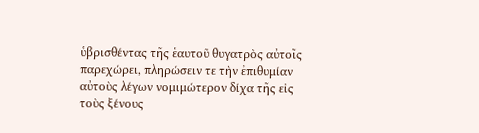ὑβρισθέντας τῆς ἑαυτοῦ θυγατρὸς αὐτοῖς παρεχώρει, πληρώσειν τε τὴν ἐπιθυμίαν αὐτοὺς λέγων νομιμώτερον δίχα τῆς εἰς τοὺς ξένους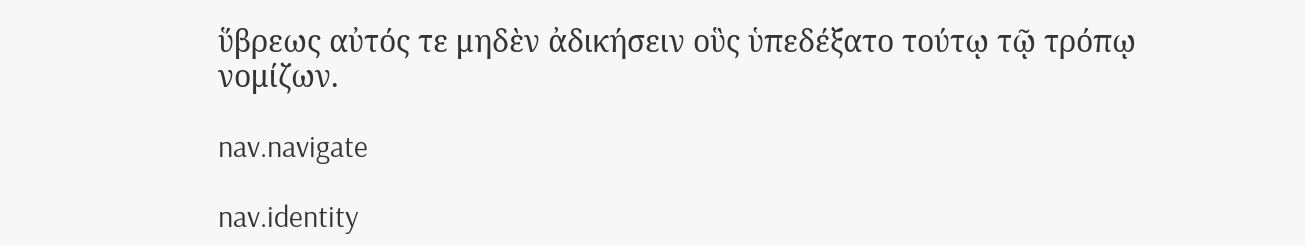ὕβρεως αὐτός τε μηδὲν ἀδικήσειν οὓς ὑπεδέξατο τούτῳ τῷ τρόπῳ νομίζων.

nav.navigate

nav.identity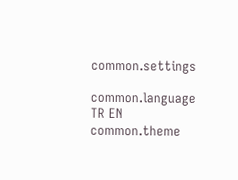common.settings

common.language
TR EN
common.theme